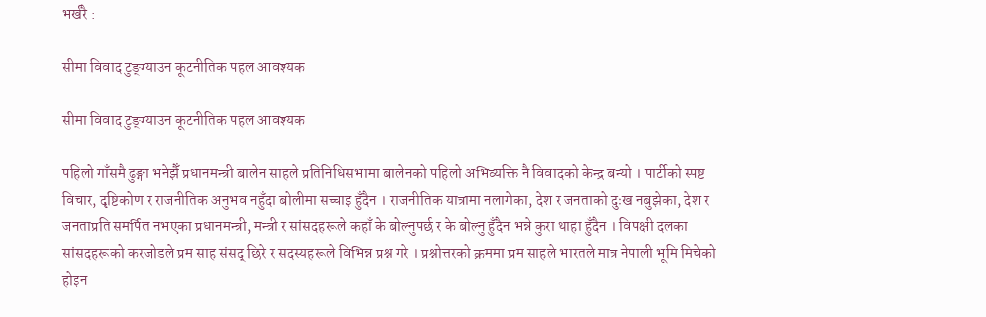भर्खरै :

सीमा विवाद टुङ्ग्याउन कूटनीतिक पहल आवश्यक

सीमा विवाद टुङ्ग्याउन कूटनीतिक पहल आवश्यक

पहिलो गाँसमै ढुङ्गा भनेझैँ प्रधानमन्त्री बालेन साहले प्रतिनिधिसभामा बालेनको पहिलो अभिव्यक्ति नै विवादको केन्द्र बन्यो । पार्टीको स्पष्ट विचार, दृष्टिकोण र राजनीतिक अनुभव नहुँदा बोलीमा सच्चाइ हुँदैन । राजनीतिक यात्रामा नलागेका, देश र जनताको दुःख नबुझेका, देश र जनताप्रति समर्पित नभएका प्रधानमन्त्री, मन्त्री र सांसदहरूले कहाँ के बोल्नुपर्छ र के बोल्नु हुँदैन भन्ने कुरा थाहा हुँदैन । विपक्षी दलका सांसदहरूको करजोडले प्रम साह संसद् छिरे र सदस्यहरूले विभिन्न प्रश्न गरे । प्रश्नोत्तरको क्रममा प्रम साहले भारतले मात्र नेपाली भूमि मिचेको होइन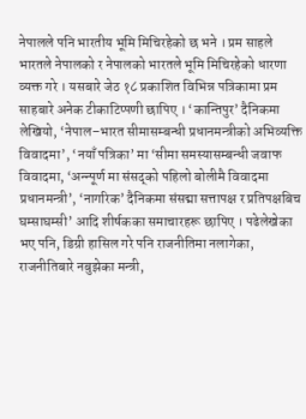नेपालले पनि भारतीय भूमि मिचिरहेको छ भने । प्रम साहले भारतले नेपालको र नेपालको भारतले भूमि मिचिरहेको धारणा व्यक्त गरे । यसबारे जेठ १८ प्रकाशित विभिन्न पत्रिकामा प्रम साहबारे अनेक टीकाटिप्पणी छापिए । ‘कान्तिपुर’ दैनिकमा लेखियो, ‘नेपाल–भारत सीमासम्बन्धी प्रधानमन्त्रीको अभिव्यक्ति विवादमा’, ‘नयाँ पत्रिका’ मा ‘सीमा समस्यासम्बन्धी जवाफ विवादमा, ‘अन्न्पूर्ण मा संसद्को पहिलो बोलीमै विवादमा प्रधानमन्त्री’, ‘नागरिक’ दैनिकमा संसद्मा सत्तापक्ष र प्रतिपक्षबिच घम्साघम्सी’ आदि शीर्षकका समाचारहरू छापिए । पढेलेखेका भए पनि, डिग्री हासिल गरे पनि राजनीतिमा नलागेका, राजनीतिबारे नबुझेका मन्त्री,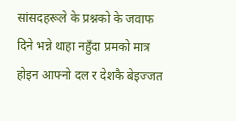सांसदहरूले के प्रश्नको के जवाफ दिने भन्ने थाहा नहुँदा प्रमको मात्र होइन आफ्नो दल र देशकै बेइज्जत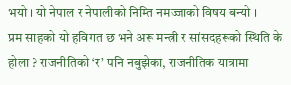भयो । यो नेपाल र नेपालीको निम्ति नमज्जाको विषय बन्यो ।
प्रम साहको यो हविगत छ भने अरू मन्त्री र सांसदहरूको स्थिति के होला ? राजनीतिको ‘र’ पनि नबुझेका, राजनीतिक यात्रामा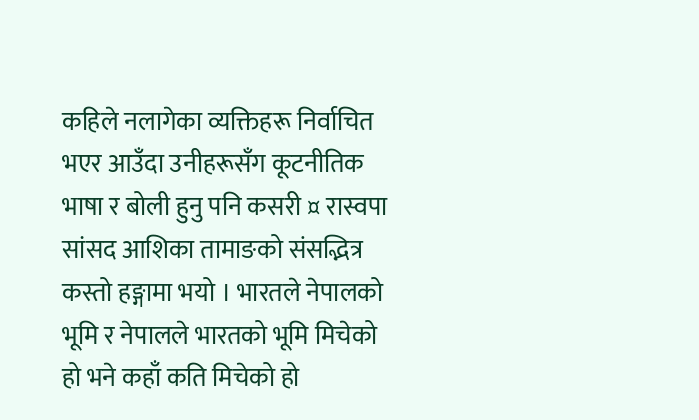कहिले नलागेका व्यक्तिहरू निर्वाचित भएर आउँदा उनीहरूसँग कूटनीतिक भाषा र बोली हुनु पनि कसरी ¤ रास्वपा सांसद आशिका तामाङको संसद्भित्र कस्तो हङ्गामा भयो । भारतले नेपालको भूमि र नेपालले भारतको भूमि मिचेको हो भने कहाँ कति मिचेको हो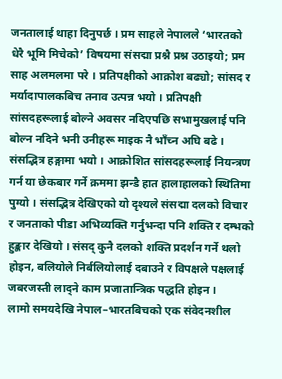जनतालाई थाहा दिनुपर्छ । प्रम साहले नेपालले ‘भारतको धेरै भूमि मिचेको’ विषयमा संसद्मा प्रश्नै प्रश्न उठाइयो; प्रम साह अलमलमा परे । प्रतिपक्षीको आक्रोश बढ्यो; सांसद र मर्यादापालकबिच तनाव उत्पन्न भयो । प्रतिपक्षी सांसदहरूलाई बोल्ने अवसर नदिएपछि सभामुखलाई पनि बोल्न नदिने भनी उनीहरू माइक नै भाँच्न अघि बढे । संसद्भित्र हङ्गामा भयो । आक्रोशित सांसदहरूलाई नियन्त्रण गर्न या छेकबार गर्ने क्रममा झन्डै हात हालाहालको स्थितिमा पुग्यो । संसद्भित्र देखिएको यो दृश्यले संसद्मा दलको विचार र जनताको पीडा अभिव्यक्ति गर्नुभन्दा पनि शक्ति र दम्भको हुङ्कार देखियो । संसद् कुनै दलको शक्ति प्रदर्शन गर्ने थलो होइन, बलियोले निर्बलियोलाई दबाउने र विपक्षले पक्षलाई जबरजस्ती लाद्ने काम प्रजातान्त्रिक पद्धति होइन ।
लामो समयदेखि नेपाल–भारतबिचको एक संवेदनशील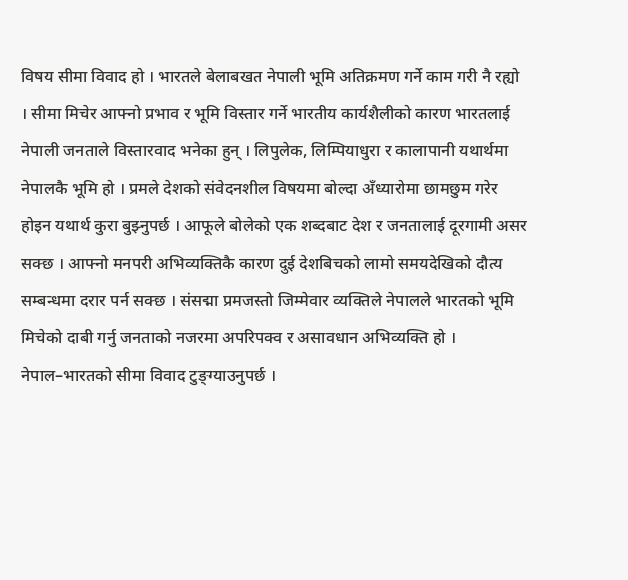विषय सीमा विवाद हो । भारतले बेलाबखत नेपाली भूमि अतिक्रमण गर्ने काम गरी नै रह्यो । सीमा मिचेर आफ्नो प्रभाव र भूमि विस्तार गर्ने भारतीय कार्यशैलीको कारण भारतलाई नेपाली जनताले विस्तारवाद भनेका हुन् । लिपुलेक, लिम्पियाधुरा र कालापानी यथार्थमा नेपालकै भूमि हो । प्रमले देशको संवेदनशील विषयमा बोल्दा अँध्यारोमा छामछुम गरेर होइन यथार्थ कुरा बुझ्नुपर्छ । आफूले बोलेको एक शब्दबाट देश र जनतालाई दूरगामी असर सक्छ । आफ्नो मनपरी अभिव्यक्तिकै कारण दुई देशबिचको लामो समयदेखिको दौत्य सम्बन्धमा दरार पर्न सक्छ । संसद्मा प्रमजस्तो जिम्मेवार व्यक्तिले नेपालले भारतको भूमि मिचेको दाबी गर्नु जनताको नजरमा अपरिपक्व र असावधान अभिव्यक्ति हो । नेपाल–भारतको सीमा विवाद टुङ्ग्याउनुपर्छ ।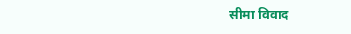सीमा विवाद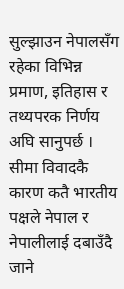सुल्झाउन नेपालसँग रहेका विभिन्न प्रमाण, इतिहास र तथ्यपरक निर्णय अघि सानुपर्छ । सीमा विवादकै कारण कतै भारतीय पक्षले नेपाल र नेपालीलाई दबाउँदै जाने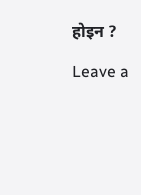होइन ?

Leave a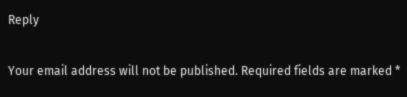Reply

Your email address will not be published. Required fields are marked *